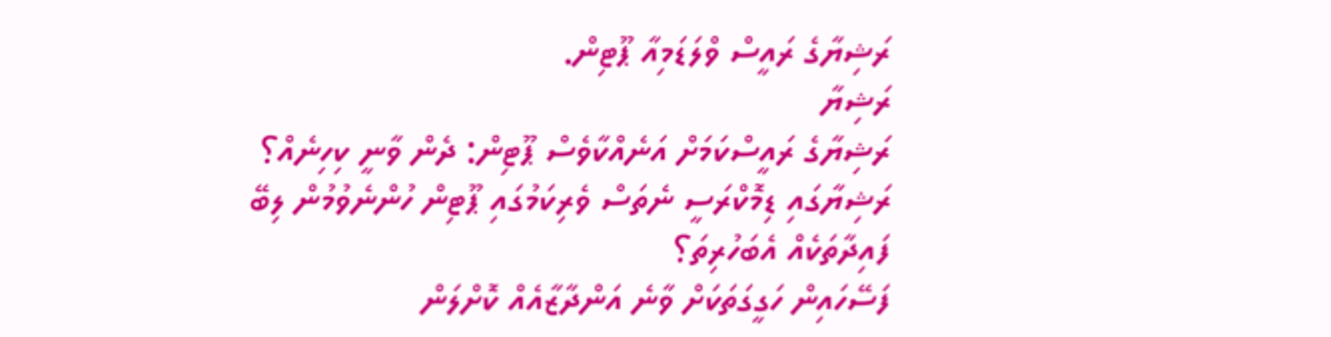ރަޝިޔާގެ ރައީސް ވްލަޑަމިއާ ޕޫޓިން.
ރަޝިޔާ
ރަޝިޔާގެ ރައީސްކަމަށް އަނެއްކާވެސް ޕޫޓިން: ދެން ވާނީ ކިހިނެއް؟
ރަޝިޔާގައި ޑިމޮކްރަސީ ނެތަސް ވެރިކަމުގައި ޕޫޓިން ހުންނެވުމުން ލިބޭ ފައިދާތަކެއް އެބަހުރިތަ؟
ފަސޭހައިން ހަގީގަތަކަށް ވާނެ އަންދާޒާއެއް ކޮށްލަން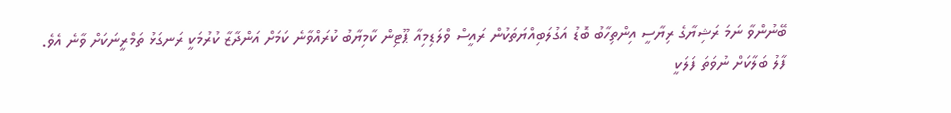ބޭނުންވާ ނަމަ ރަޝިޔާގެ ރިޔާސީ އިންތިހާބު ބޮޑު އަގުލަބިއްޔަތަކުން ރައީސް ވްލަޑިމިއާ ޕޫޓިން ކާމިޔާބު ކުރައްވާނެ ކަމަށް އަންދާޒާ ކުރުމަކީ ރަނގަޅު ތަމްރީނަކަށް ވާނެ އެވެ.
ފާލު ބަލާކަށް ނުވަތަ ފަލަކީ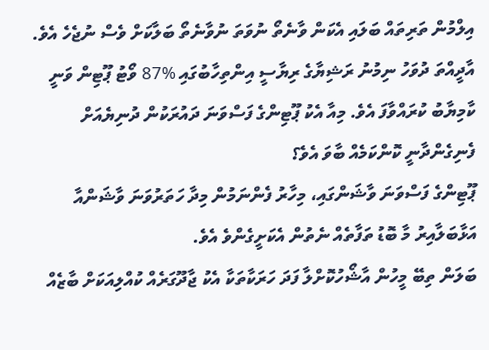އިލްމުން ތަރިތައް ބަލައި އެކަން ވާނެތޯ ނުވަތަ ނުވާނެތޯ ބަލާކަށް ވެސް ނުޖެހެ އެވެ.
އާދީއްތަ ދުވަހު ނިމުނު ރަޝިޔާގެ ރިޔާސީ އިންތިހާބުގައި %87 ވޯޓު ޕޫޓިން ވަނީ ކާމިޔާބު ކުރައްވާފަ އެވެ. މިއާ އެކު ޕޫޓިންގެ ފަސްވަނަ ދައުރަކުން ދުނިޔެއަށް ފެނިގެންދާނީ ކޮންކަމެއް ބާވަ އެވެ؟
ޕޫޓިންގެ ފަސްވަނަ ވާޝަންގައި، މިހާރު ފެންނަމުން މިދާ ހަތަރުވަނަ ވާޝަންއާ އަޅާބަލާއިރު މާ ބޮޑު ތަފާތެއް ނެތުން އެކަށީގެންވެ އެވެ.
ބަލަން ތިބޭ މީހުން އާޝޯހުކޮށްލާ ފަދަ ހަރަކާތަކާ އެކު ޖާދޫގަރެއް ކުއްލިއަކަށް ބާޒެއް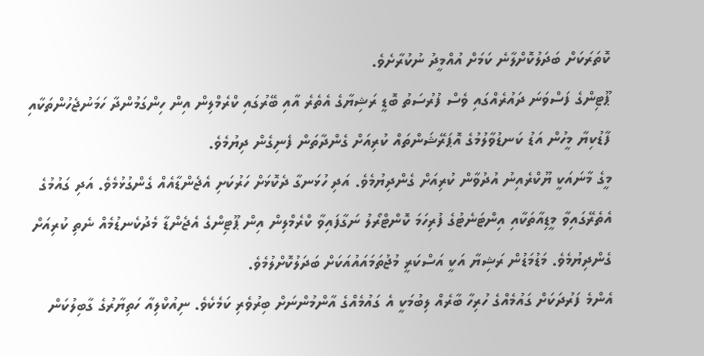ކޮތަރަކަށް ބަދަލުކޮށްލާނެ ކަމަށް އުއްމީދު ނުކުރާށެވެ.
ޕޫޓިންގެ ފަސްވަނަ ދައުރެއްގައި ވެސް ފުރުސަތު ބޮޑީ ރަޝިޔާގެ އެތެރެ އާއި ބޭރުގައި ކްރެމްލިން އިން ހިންގަމުންދާ ހަމަނުޖެހުންތަކާއި ފާޑުކިޔާ މީހުން އަޑު ކަނޑުވާލުމުގެ އޮޕަރޭޝަންތައް ކުރިއަށް ގެންދާތަން ފެނިގެން ދިޔުމެވެ.
މީގެ މާނައަކީ ޔޫކްރެއިނު އުދުވާން ކުރިއަށް ގެންދިޔުމެވެ. އަދި ހުޅަނގާ ދެކޮޅަށް ހަރުކަށި އެޖެންޑާއެއް ގެންގުޅުމެވެ. އަދި ގައުމުގެ އެތެރޭގައިވާ މީޑިއާތަކާއި އިންޓަނެޓުގެ ފުރިހަމަ ކޮންޓްރޯލު ނަގާފައިވާ ކްރެމްލިން އިން ޕޫޓިންގެ އެޖެންޑާ މެދުކެނޑުމެއް ނެތި ކުރިއަށް ގެންދިޔުމެވެ. މަޑުމަޑުން ރަޝިޔާ އަކީ އަސްކަރީ މުޖުތަމައައުއަކަށް ބަދަލުކޮށްލުމެވެ.
އެންމެ ފަރުދަކަށް ގައުމެއްގެ ހުރިހާ ބާރެއް ލިބުމަކީ އެ ގައުމެއްގެ އާންމުންނަށް ބިރުވެރި ކަމެކެވެ. ނިއުކްލިއާ ހަތިޔާރުގެ ގާބިލުކަން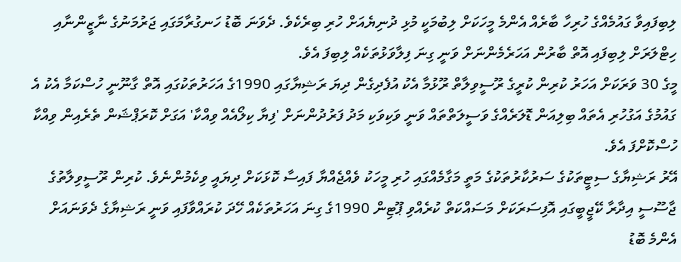ލިބިފައިވާ ގައުމެއްގެ ހުރިހާ ބާރެއް އެންމެ މީހަކަށް ލިބުމަކީ މުޅި ދުނިޔެއަށް ހުރި ބިރެކެވެ. ދެވަނަ ބޮޑު ހަނގުރާމަގައި ޖަރުމަނުގެ ނާޒީންނާއި ހިޓްލަރަށް ލިބިފައި އޮތް ބާރުން އަހަރެމެންނަށް ވަނީ ގިނަ ފިލާވަޅުތަކެއް ލިބިފަ އެވެ.
މީގެ 30 ވަރަކަށް އަހަރު ކުރިން ކުރީގެ ރޫސީވިލާތް ރޫޅުމާ އެކު އުފެދިގެން ދިޔަ ރަޝިޔާގައި 1990ގެ އަހަރުތަކުގައި އޮތް ގާނޫނީ ހުސްކަމާ އެކު އެ ގައުމުގެ އަގުހުރި އެތައް ބިލިއަން ޑޮލަރެއްގެ ވަސީލަތްތައް ވަނީ ވަކިވަކި މަދު ފަރުދުންނަށް 'ފިޔާ ކިލޯއެއް ވިއްކާ' އަގަށް ކޮރަޕްޝަން ތެރެއިން ވިއްކާ ހުސްކޮށްފަ އެވެ.
އޭރު ރަޝިޔާގެ ސިޓީތަކުގެ ސަރުކާރުތަކުގެ މަތީ މަގާމެއްގައި ހުރި މީހަކު ވެއްޖެއްޔާ ފައިސާ ކޮޅަކަށް ދިޔައީ ވިކެމުންނެވެ. ކުރިން ރޫސީވިލާތުގެ ޖާސޫސީ އިދާރާ ކޭޖީބީގައި އޮފިސަރަކަށް މަސައްކަތް ކުރެއްވި ޕޫޓިން 1990ގެ ގިނަ އަހަރުތަކެއް ހޭދަ ކުރައްވާފައި ވަނީ ރަޝިޔާގެ ދެވަނައަށް އެންމެ ބޮޑު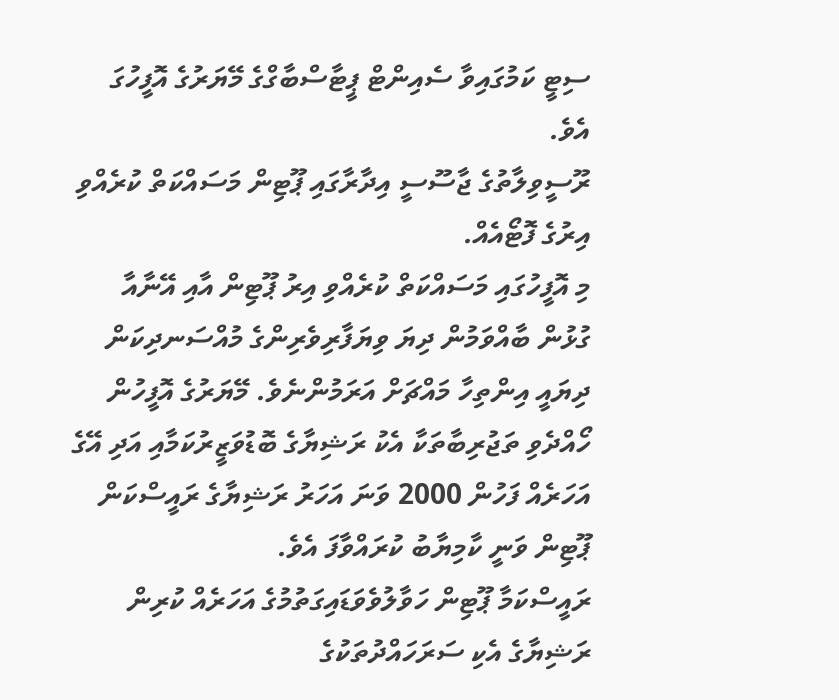ސިޓީ ކަމުގައިވާ ސެއިންޓް ޕީޓާސްބާގްގެ މޭޔަރުގެ އޮފީހުގަ އެވެ.
ރޫސީވިލާތުގެ ޖާސޫސީ އިދާރާގައި ޕޫޓިން މަސައްކަތް ކުރެއްވި އިރުގެ ފޮޓޯއެއް.
މި އޮފީހުގައި މަސައްކަތް ކުރެއްވި އިރު ޕޫޓިން އާއި އޭނާއާ ގުޅުން ބާއްވަމުން ދިޔަ ވިޔަފާރިވެރިންގެ މުއްސަނދިކަން ދިޔައީ އިންތިހާ މައްޗަށް އަރަމުންނެވެ. މޭޔަރުގެ އޮފީހުން ހޯއްދެވި ތަޖުރިބާތަކާ އެކު ރަޝިޔާގެ ބޮޑުވަޒީރުކަމާއި އަދި އޭގެ އަހަރެއް ފަހުން 2000 ވަނަ އަހަރު ރަޝިޔާގެ ރައީސްކަން ޕޫޓިން ވަނީ ކާމިޔާބު ކުރައްވާފަ އެވެ.
ރައީސްކަމާ ޕޫޓިން ހަވާލުވެވަޑައިގަތުމުގެ އަހަރެއް ކުރިން ރަޝިޔާގެ އެކި ސަރަހައްދުތަކުގެ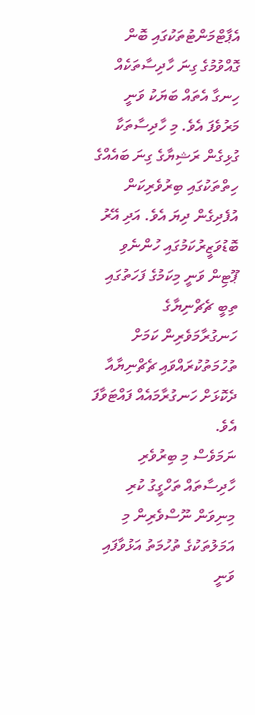އެޕާޓްމަންޓުތަކުގައި ބޮން ގޮއްވުމުގެ ގިނަ ހާދިސާތަކެއް ހިނގާ އެތައް ބަޔަކު ވަނީ މަރުވެފަ އެވެ. މި ހާދިސާތަކާ ގުޅިގެން ރަޝިޔާގެ ގިނަ ބައެއްގެ ހިތްތަކުގައި ބިރުވެރިކަން އުފެދިގެން ދިޔަ އެވެ. އަދި އޭރު ބޮޑުވަޒީރުކަމުގައި ހުންނެވި ޕޫޓިން ވަނީ މިކަމުގެ ފަހަތުގައި ތިބީ ޗެޗްނިޔާގެ ހަނގުރާމަވެރިން ކަމަށް ތުހުމަތުކުރައްވައި ޗެޗްނިޔާއާ ދެކޮޅަށް ހަނގުރާމައެއް ފައްޓަވާފަ އެވެ.
ނަމަވެސް މި ބިރުވެރި ހާދިސާތައް ތަހްގީގު ކުރި މިނިވަން ނޫސްވެރިން މި އަމަލުތަކުގެ ތުހުމަތު އަޅުވާފައި ވަނީ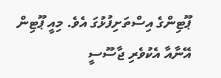ޕޫޓިންގެ އިސްތަށިފުޅުގަ އެވެ. މިއީ ޕޫޓިން އޭނާއާ އެކުވެރި ޖާސޫސީ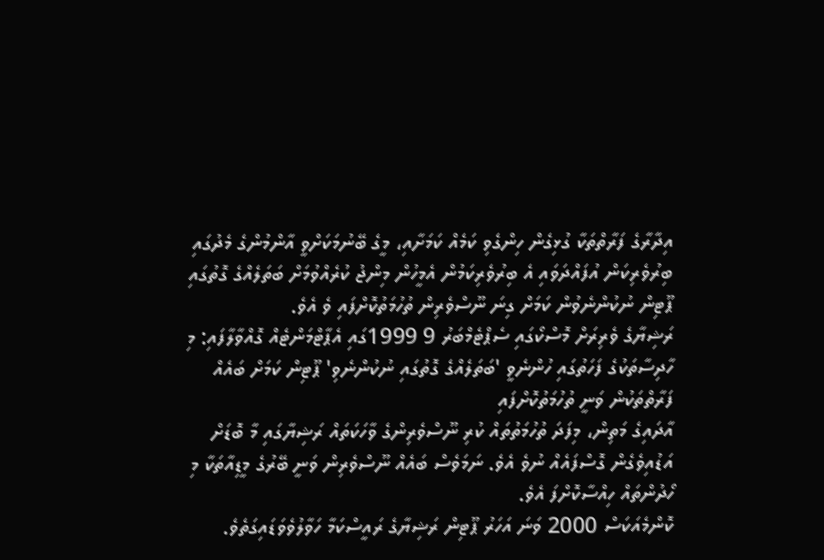އިދާރާގެ ފަރާތްތަކާ ގުޅިގެން ހިންގެވި ކަމެއް ކަމަށާއި، މީގެ ބޭނުމަކަށްވީ އާންމުންގެ މެދުގައި ބިރުވެރިކަން އުފައްދަވައި އެ ބިރުވެރިކަމުން އެމީހުން މިންޖު ކުރެއްވުމަށް ބަތަލެއްގެ ގޮތުގައި ޕޫޓިން ނުކުންނެވުން ކަމަށް ގިނަ ނޫސްވެރިން ތުހުމަތުކޮށްފައި ވެ އެވެ.
ރަޝިޔާގެ ވެރިރަށް މޮސްކޯގައި ސެޕްޓެމްބަރު 9 1999ގައި އެޕާޓްމަންޓެއް ގޮއްވާލާފައި: މި ހާދިސާތަކުގެ ފަހަތުގައި ހުންނެވީ 'ބަތަލެއްގެ ގޮތުގައި ނުކުންނެވި' ޕޫޓިން ކަމަށް ބައެއް ފަރާތްތަކުން ވަނީ ތުހުމަތުކޮށްފައި
އާދައިގެ މަތިން، މިފަދަ ތުހުމަތުތައް ކުރި ނޫސްވެރިންގެ ވާހަކަތައް ރަޝިޔާގައި މާ ބޮޑަށް އަޑުއިވެގެން ގޮސްފައެއް ނުވެ އެވެ. ނަމަވެސް ބައެއް ނޫސްވެރިން ވަނީ ބޭރުގެ މީޑިއާތަކާ މި ހޯދުންތައް ހިއްސާކޮށްފަ އެވެ.
ކޮންމެއަކަސް 2000 ވަނަ އަހަރު ޕޫޓިން ރަޝިޔާގެ ރައީސްކަމާ ހަވާލުވެވަޑައިގަތެވެ.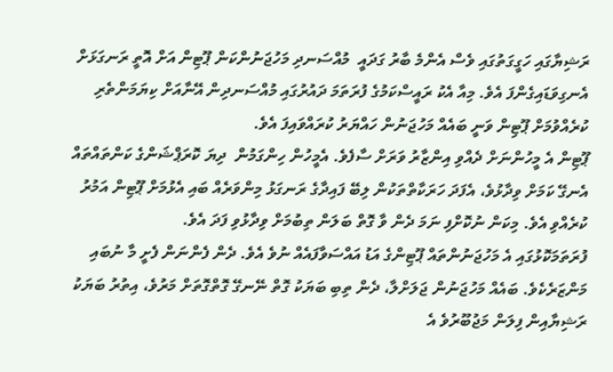ރަޝިޔާގައި ހަގީގަތުގައި ވެސް އެންމެ ބާރު ގަދައީ  މުއްސަނދި މަހުޖަނުންކަން ޕޫޓިން އަށް އޮތީ ރަނގަޅަށް އެނގިވަޑައިގެންފަ އެވެ. މިއާ އެކު ރައީސްކަމުގެ ފުރަތަމަ ދައުރުގައި މުއްސަނދިން އޭނާއަށް ކިޔަމަންތެރި ކުރެއްވުމަށް ޕޫޓިން ވަނީ ބައެއް މަހުޖަނުން ހައްޔަރު ކުރައްވައިފަ އެވެ.
ޕޫޓިން އެ މީހުންނަށް ދެއްވި އިންޒާރު ވަރަށް ސާފެވެ. އެމީހުން ހިންގަމުން  ދިޔަ ކޮރަޕްޝަންގެ ކަންތައްތައް އެނގޭ ކަމަށް ވިދާޅުވެ، އެފަދަ ހަރަކާތްތަކުން ލިބޭ ފައިދާގެ ރަނގަޅު މިންވަރެއް ބައި އެޅުމަށް ޕޫޓިން އަމުރު ކުރެއްވި އެވެ. މިކަން ނުކޮށްފި ނަމަ ދެން ވާ ގޮތް ބަލަން ތިބުމަށް ވިދާޅުވި ފަދަ އެވެ.
ފުރަތަމަކޮޅުގައި އެ މަހުޖަނުންތައް ޕޫޓިންގެ އަޑު އައްސަވާފައެއް ނުވެ އެވެ. ދެން ފެންނަން ފެށީ މާ ނުބައި މަންޒަރެކެވެ. ބައެއް މަހުޖަނުން ޖަލަށްލާ، ދެން ތިބި ބަޔަކު ގޮތް ނޭނގޭ ގޮތްގޮތަށް މަރުވެ، އިތުރު ބަޔަކު ރަޝިޔާއިން ފިލަން މަޖުބޫރުވެ އެ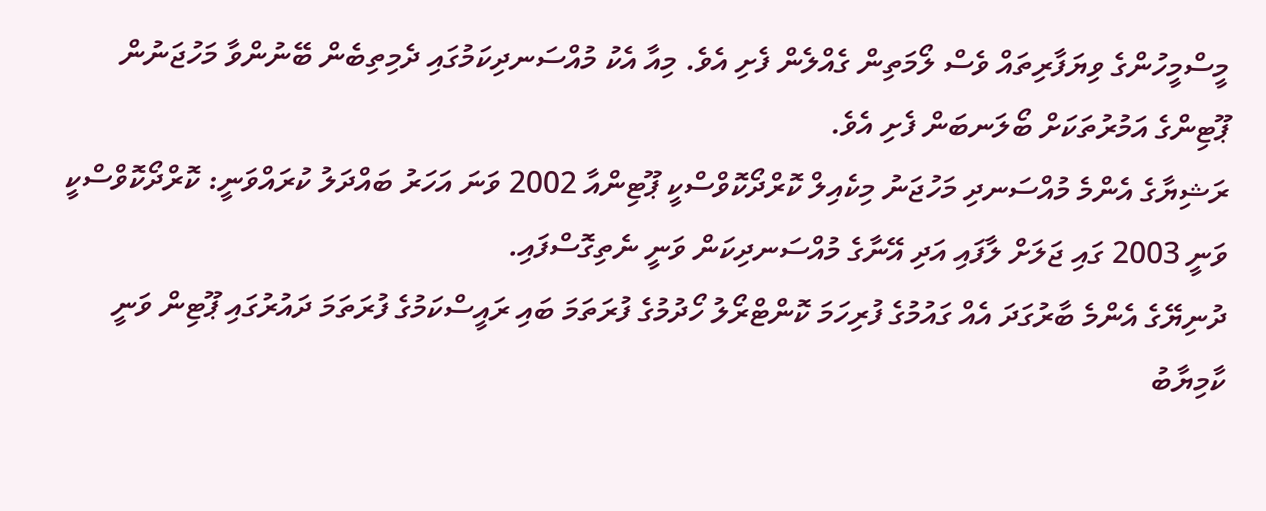މީސްމީހުންގެ ވިޔަފާރިތައް ވެސް ލޯމަތިން ގެއްލެން ފެށި އެވެ. މިއާ އެކު މުއްސަނދިކަމުގައި ދެމިތިބެން ބޭނުންވާ މަހުޖަނުން ޕޫޓިންގެ އަމުރުތަކަށް ބޯލަނބަން ފެށި އެވެ.
ރަޝިޔާގެ އެންމެ މުއްސަނދި މަހުޖަނު މިކެއިލް ކޮރްދޯކޮވްސްކީ ޕޫޓިންއާ 2002 ވަނަ އަހަރު ބައްދަލު ކުރައްވަނީ: ކޮރްދޯކޮވްސްކީ ވަނީ 2003 ގައި ޖަލަށް ލާފައި އަދި އޭނާގެ މުއްސަނދިކަން ވަނީ ނެތިގޮސްފައި.
ދުނިޔޭގެ އެންމެ ބާރުގަދަ އެއް ގައުމުގެ ފުރިހަމަ ކޮންޓްރޯލު ހޯދުމުގެ ފުރަތަމަ ބައި ރައީސްކަމުގެ ފުރަތަމަ ދައުރުގައި ޕޫޓިން ވަނީ ކާމިޔާބު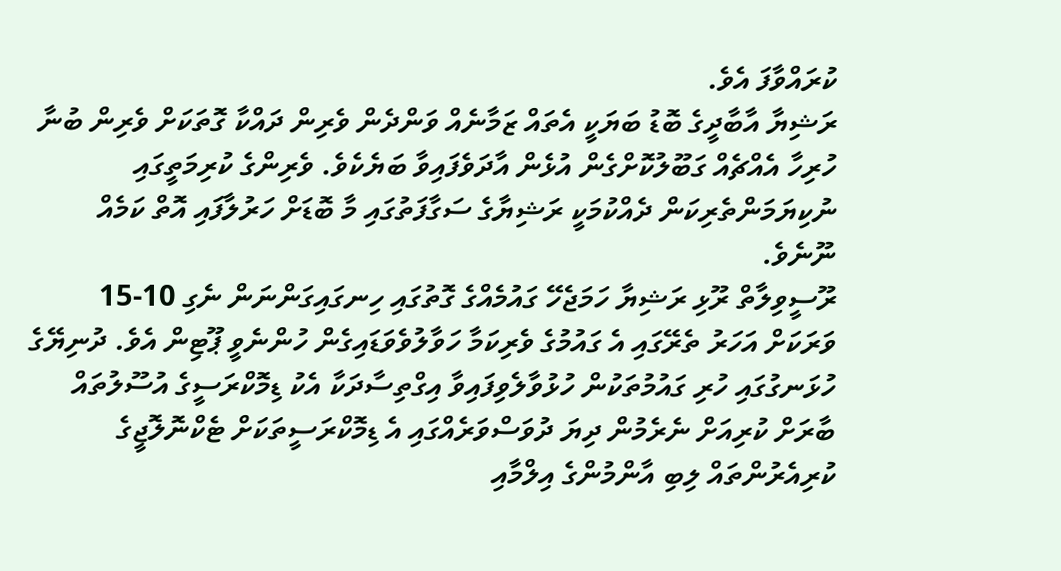ކުރައްވާފަ އެވެ.
ރަޝިޔާ އާބާދީގެ ބޮޑު ބަޔަކީ އެތައް ޒަމާނެއް ވަންދެން ވެރިން ދައްކާ ގޮތަކަށް ވެރިން ބުނާ ހުރިހާ އެއްޗެއް ގަބޫލުކޮށްގެން އުޅެން އާދަވެފައިވާ ބަޔެކެވެ. ވެރިންގެ ކުރިމަތީގައި ނުކިޔަމަންތެރިކަން ދެއްކުމަކީ ރަޝިޔާގެ ސަގާފަތުގައި މާ ބޮޑަށް ހަރުލާފައި އޮތް ކަމެއް ނޫނެވެ.
ރޫސީވިލާތް ރޫޅި ރަޝިޔާ ހަމަޖެހޭ ގައުމެއްގެ ގޮތުގައި ހިނގައިގަންނަން ނެގި 10-15 ވަރަކަށް އަހަރު ތެރޭގައި އެ ގައުމުގެ ވެރިކަމާ ހަވާލުވެވަޑައިގެން ހުންނެވީ ޕޫޓިން އެވެ. ދުނިޔޭގެ ހުޅަނގުގައި ހުރި ގައުމުތަކުން ހުޅުވާލެވިފައިވާ އިގްތިސާދަކާ އެކު ޑިމޮކްރަސީގެ އުސޫލުތައް ބާރަށް ކުރިއަށް ނެރެމުން ދިޔަ ދުވަސްވަރެއްގައި އެ ޑިމޮކްރަސީތަކަށް ޓެކްނޮލޮޖީގެ ކުރިއެރުންތައް ލިބި އާންމުންގެ އިލްމާއި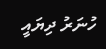ހުނަރު ދިޔައީ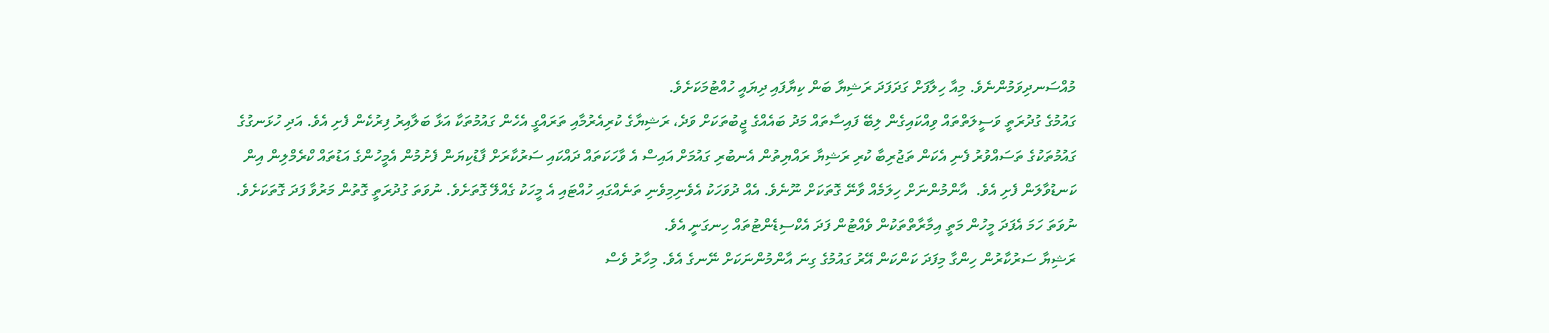މުއްސަނދިވަމުންނެވެ. މިއާ ހިލާފަށް ގަދަފަދަ ރަޝިޔާ ބަން ކިޔާފައި ދިޔައީ ހުއްޓުމަކަށެވެ.
ގައުމުގެ ގުދުރަތީ ވަސީލަތްތައް ވިއްކައިގެން ލިބޭ ފައިސާތައް މަދު ބައެއްގެ ޖީބުތަކަށް ވަދެ، ރަޝިޔާގެ ކުރިއެރުމާއި ތަރައްގީ އެހެން ގައުމުތަކާ އަޅާ ބަލާއިރު ފިރުކެން ފެށި އެވެ. އަދި ހުޅަނގުގެ ގައުމުތަކުގެ ތަސައްވުރު ފެނި އެކަން ތަޖުރިބާ ކުރި ރަޝިޔާ ރައްޔިތުން އެނބުރި ގައުމަށް އައިސް އެ ވާހަކަތައް ދައްކައި ސަރުކާރަށް ފާޑުކިޔަން ފެށުމުން އެމީހުންގެ އަޑުތައް ކްރެމްލިން އިން ކަނޑުވާލަން ފެށި އެވެ.  އާންމުންނަށް ހިލަމެއް ވާނޭ ގޮތަކަށް ނޫނެވެ. އެއް ދުވަހަކު އެވެނިމިވެނި ތަނެއްގައި ހުއްޓައި އެ މީހަކު ގެއްލޭ ގޮތަށެވެ. ނުވަތަ ގުދުރަތީ ގޮތުން މަރުވާ ފަދަ ގޮތަކަށެވެ. ނުވަތަ ހަމަ އެފަދަ މީހުން މަތީ އިމާރާތްތަކުން ވެއްޓުން ފަދަ އެކްސިޑެންޓުތައް ހިނގަނީ އެވެ.
ރަޝިޔާ ސަރުކާރުން ހިންގާ މިފަދަ ކަންކަން އޭރު ގައުމުގެ ގިނަ އާންމުންނަކަށް ނޭނގެ އެވެ. މިހާރު ވެސް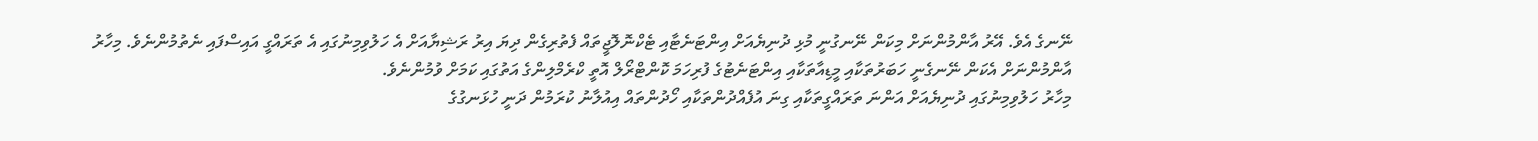ނޭނގެ އެވެ. އޭރު އާންމުންނަށް މިކަން ނޭނގުނީ މުޅި ދުނިޔެއަށް އިންޓަނެޓާއި ޓެކްނޮލޮޖީތައް ފެތުރިގެން ދިޔަ އިރު ރަޝިޔާއަށް އެ ހަލުވިމިނުގައި އެ ތަރައްގީ އައިސްފައި ނެތުމުންނެވެ. މިހާރު އާންމުންނަށް އެކަން ނޭނގެނީ ހަބަރުތަކާއި މީޑިއާތަކާއި އިންޓަނެޓުގެ ފުރިހަމަ ކޮންޓްރޯލް އޮތީ ކްރެމްލިންގެ އަތުގައި ކަމަށް ވުމުންނެވެ.
މިހާރު ހަލުވިމިނުގައި ދުނިޔެއަށް އަންނަ ތަރައްގީތަކާއި ގިނަ އުފެއްދުންތަކާއި ހޯދުންތައް އިއުލާނު ކުރަމުން ދަނީ ހުޅަނގުގެ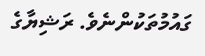ގައުމުތަކުންނެވެ. ރަޝިޔާގެ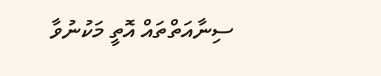ސިނާއަތްތައް އޮތީ މަކުނުވާ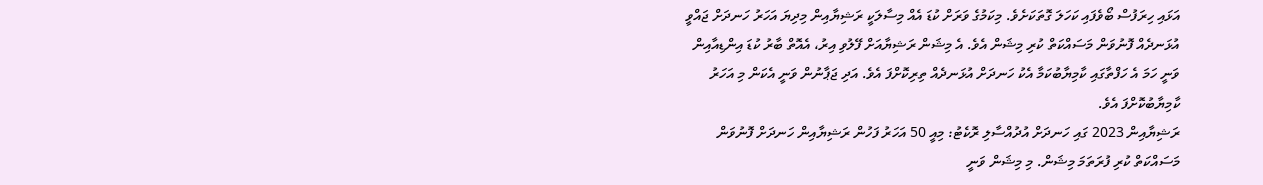އަޅައި ހިރަފުސް ބޯވެފައި ކަހަލަ ގޮތަކަށެވެ. މިކަމުގެ ވަރަށް ކުޑަ އެއް މިސާލަކީ ރަޝިޔާއިން މިދިޔަ އަހަރު ހަނދަށް ޖައްވީ އުޅަނދެއް ފޮނުވަން މަސައްކަތް ކުރި މިޝަން އެވެ. އެ މިޝަން ރަޝިޔާއަށް ފޭލުވި އިރު، އެއޮތް ބާރު ކުޑަ އިންޑިއާއިން ވަނީ ހަމަ އެ ހަފްތާގައި ކާމިޔާބުކަމާ އެކު ހަނދަށް އުޅަނދެއް ތިރިކޮށްފަ އެވެ. އަދި ޖަޕާނުން ވަނީ އެކަން މި އަހަރު ކާމިޔާބުކޮށްފަ އެވެ.
ރަޝިޔާއިން 2023 ގައި ހަނދަށް އުދުއްސާލި ރޮކެޓު: މިއީ 50 އަހަރު ފަހުން ރަޝިޔާއިން ހަނދަށް ފޮނުވަން މަސައްކަތް ކުރި ފުރަތަމަ މިޝަން. މި މިޝަން ވަނީ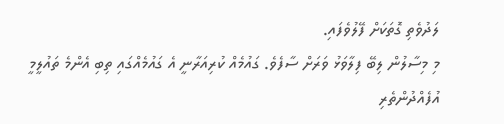ލަދުވެތި ގޮތަކަށް ފޭލުވެފައި.
މި މިސާލުން ލިބޭ ފިލާވަޅު ވަރަށް ސާފެވެ. ގައުމެއް ކުރިއަރާނީ އެ ގައުމެއްގައި ތިބި އެންމެ ތައުލީމީ އުފެއްދުންތެރި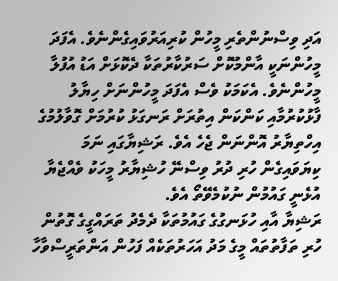އަދި ވިސްނުންތެރި މީހުން ކުރިއަރުވައިގެންނެވެ. އެފަދަ މީހުންނަކީ އާންމުކޮށް ސަރުކާރުތަކާ ދެކޮޅަށް އަޑު އުފުލާ މީހުންނެވެ. އެކަމަކު ވެސް އެފަދަ މީހުންނަށް ހިޔާލު ފާޅުކުރުމާއި ކަންކަން އިތުރަށް ރަނގަޅު ކުރުމަށް ގޮވާލުމުގެ އިހްތިޔާރު އޮންނަން ޖެހެ އެވެ. ރަޝިޔާގައި ނަމަ ކިޔަވައިގެން ހުރި ދުރު ވިސްނޭ ހުޝިޔާރު މީހަކު ވެއްޖެޔާ އުޅެނީ ގައުމުން ނުކުމެވޭތޯ އެވެ.
ރަޝިޔާ އާއި ހުޅަނގުގެ ގައުމުތަކާ ދެމެދު ތަރައްގީގެ ގޮތުން ހުރި ތަފާތުތައް މީގެ މަދު އަހަރުތަކެއް ފަހުން އަންތަރީސްވާހާ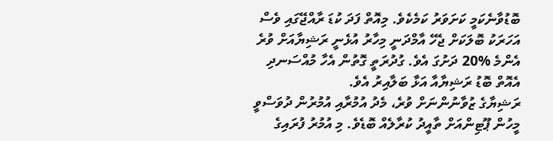ބޮޑުވާނެކަމީ ކަށަވަރު ކަމެކެވެ. މިއޮތް ފަދަ ކުޑަ ރާއްޖޭގައި ވެސް އަހަރަކު ބޮލަކަށް ޖެހޭ އާމްދަނީ މިހާރު އުޅެނީ ރަޝިޔާއަށް ވުރެ އެންމެ %20 ދަށުގަ އެވެ. ގުދުރަތީ ގޮތުން އެހާ މުއްސަނދި އެއޮތް ބޮޑު ރަޝިޔާއާ އަޅާ ބަލާއިރު އެވެ.
ރަޝިޔާގެ ޒުވާނުންނަށް ވުރެ، މެދު އުމުރާއި އުމުރުން ދުވަސްވީ މީހުން ޕޫޓިންއަށް ތާއީދު ކުރާލެއް ބޮޑެވެ. މި އުމުރު ފުރައިގެ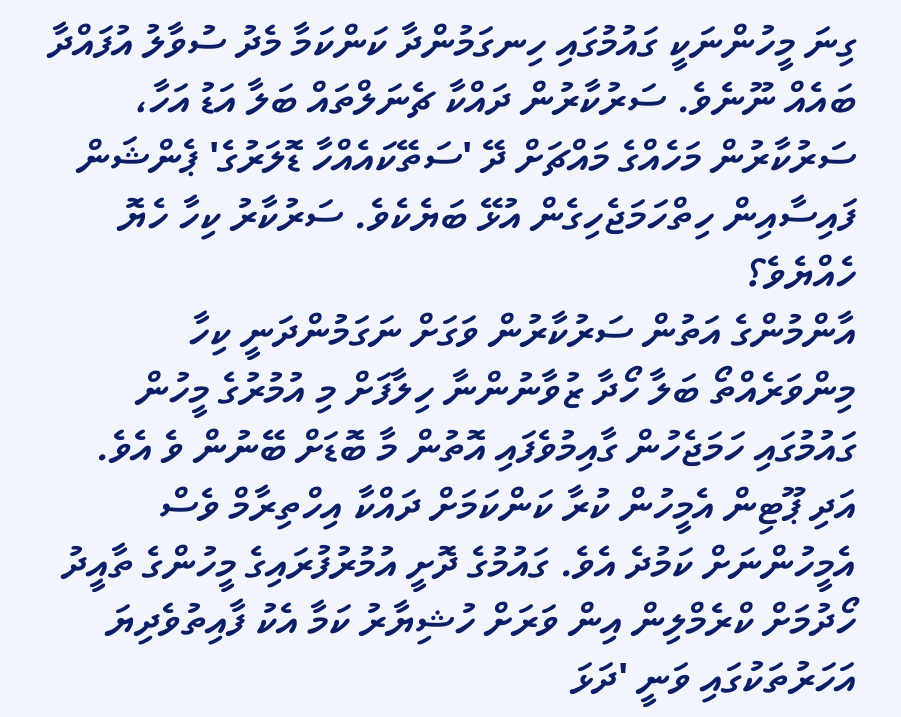ގިނަ މީހުންނަކީ ގައުމުގައި ހިނގަމުންދާ ކަންކަމާ މެދު ސުވާލު އުފައްދާ ބައެއް ނޫނެވެ. ސަރުކާރުން ދައްކާ ޗެނަލްތައް ބަލާ އަޑު އަހާ، ސަރުކާރުން މަހެއްގެ މައްޗަށް ދޭ 'ސަތޭކައެއްހާ ޑޮލަރުގެ' ޕެންޝަން ފައިސާއިން ހިތްހަމަޖެހިގެން އުޅޭ ބަޔެކެވެ. ސަރުކާރު ކިހާ ހެޔޮ ހެއްޔެވެ؟
އާންމުންގެ އަތުން ސަރުކާރުން ވަގަށް ނަގަމުންދަނީ ކިހާ މިންވަރެއްތޯ ބަލާ ހޯދާ ޒުވާނުންނާ ހިލާފަށް މި އުމުރުގެ މީހުން ގައުމުގައި ހަމަޖެހުން ގާއިމުވެފައި އޮތުން މާ ބޮޑަށް ބޭނުން ވެ އެވެ. އަދި ޕޫޓިން އެމީހުން ކުރާ ކަންކަމަށް ދައްކާ އިހްތިރާމް ވެސް އެމީހުންނަށް ކަމުދެ އެވެ. ގައުމުގެ ދޮށީ އުމުރުފުރައިގެ މީހުންގެ ތާއީދު ހޯދުމަށް ކްރެމްލިން އިން ވަރަށް ހުޝިޔާރު ކަމާ އެކު ފާއިތުވެދިޔަ އަހަރުތަކުގައި ވަނީ 'ދަޅަ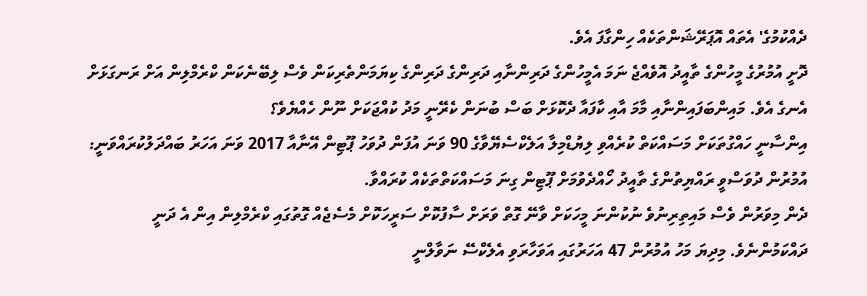ދެއްކުމުގެ' އެތައް އޮޕަރޭޝަންތަކެއް ހިންގާފަ އެވެ.
ދޮށީ އުމުރުގެ މީހުންގެ ތާއީދު އޮވެއްޖެ ނަމަ އެމީހުންގެ ދަރިންނާއި ދަރިންގެ ދަރިންގެ ކިޔަމަންތެރިކަން ވެސް ލިބޭނެކަން ކްރެމްލިން އަށް ރަނގަޅަށް އެނގެ އެވެ. މައިންބަފައިންނާއި މާމަ އާއި ކާފައާ ދެކޮޅަށް ބަސް ބުނަން ކެރޭނީ މަދު ކުއްޖަކަށް ނޫން ހެއްޔެވެ؟
އިންސާނީ ހައްގުތަކަށް މަސައްކަތް ކުރެއްވި ލިޔުޑްމިލާ އަލެކްސެޔޭވާގެ 90 ވަނަ އުފަން ދުވަހު ޕޫޓިން އޭނާއާ 2017 ވަނަ އަހަރު ބައްދަލުކުރައްވަނީ: އުމުރުން ދުވަސްވީ ރައްޔިތުންގެ ތާއީދު ހޯއްދެވުމަށް ޕޫޓިން ގިނަ މަސައްކަތްތަކެއް ކުރައްވާ.
ދެން މިވަރުން ވެސް މައިތިރިނުވެ ނުކުންނަ މީހަކަށް ވާނޭ ގޮތް ވަރަށް ސާފުކޮށް ސަރީހަކޮށް މެސެޖެއް ގޮތުގައި ކްރެމްލިން އިން އެ ދަނީ ދައްކަމުންނެވެ. މިދިޔަ މަހު އުމުރުން 47 އަހަރުގައި އަވަހާރަވި އެލެކްސޭ ނަވާލްނީ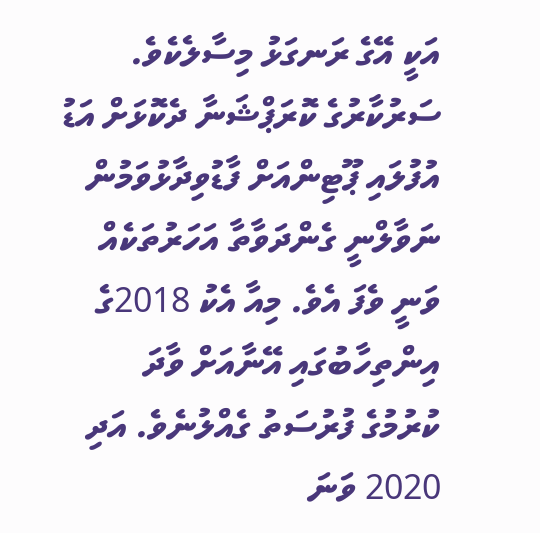އަކީ އޭގެ ރަނގަޅު މިސާލެކެވެ.
ސަރުކާރުގެ ކޮރަޕްޝަނާ ދެކޮޅަށް އަޑު އުފުލައި ޕޫޓިންއަށް ފާޑުވިދާޅުވަމުން ނަވާލްނީ ގެންދަވާތާ އަހަރުތަކެއް ވަނީ ވެފަ އެވެ. މިއާ އެކު 2018ގެ އިންތިހާބުގައި އޭނާއަށް ވާދަ ކުރުމުގެ ފުރުސަތު ގެއްލުނެވެ. އަދި 2020 ވަނަ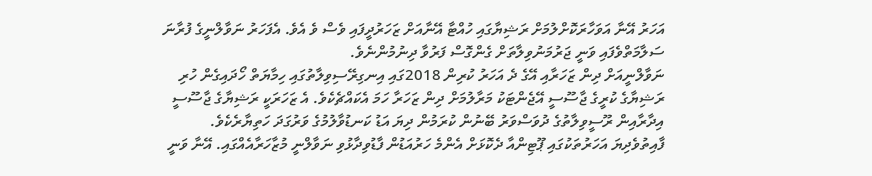އަހަރު އޭނާ އަވަހާރަކޮށްލުމަށް ރަޝިޔާގައި ހުއްޓާ އޭނާއަށް ޒަހަރުދީފައި ވެސް ވެ އެވެ. އެފަހަރު ނަވާލްނީގެ ފުރާނަ ސަލާމަތްވެފައި ވަނީ ޖަރުމަނުވިލާތަށް ގެންގޮސް ފަރުވާ ދިނުމުންނެވެ.
ނަވާލްނީއަށް ދިން ޒަހަރާއި އޭގެ ދެ އަހަރު ކުރިން 2018ގައި އިނގިރޭސިވިލާތުގައި ހިމާޔަތް ހޯދައިގެން ހުރި ރަޝިޔާގެ ކުރީގެ ޖާސޫސީ އޭޖެންޓަކު މަރާލުމަށް ދިން ޒަހަރާ ހަމަ އެކައްޗެކެވެ. އެ ޒަހަރަކީ ރަޝިޔާގެ ޖާސޫސީ އިދާރާއިން ރޫސީވިލާތުގެ ދުވަސްވަރު ބޭނުން ކުރަމުން ދިޔަ އަޑު ކަނޑުވާލުމުގެ ވަރުގަދަ ހަތިޔާރެކެވެ.
ފާއިތުވެދިޔަ އަހަރުތަކުގައި ޕޫޓިންއާ ދެކޮޅަށް އެންމެ ހަރުއަޑުން ފާޑުވިދާޅުވި ނަވާލްނީ މުޒާހަރާއެއްގައި. އޭނާ ވަނީ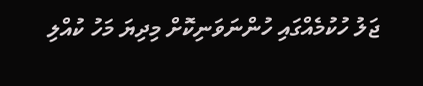ޖަލު ހުކުމެއްގައި ހުންނަވަނިކޮށް މިދިޔަ މަހު ކުއްލި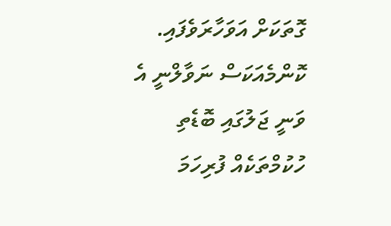ގޮތަކަށް އަވަހާރަވެފައި.
ކޮންމެއަކަސް ނަވާލްނީ އެ ވަނީ ޖަލުގައި ބޮޑެތި ހުކުމްތަކެއް ފުރިހަމަ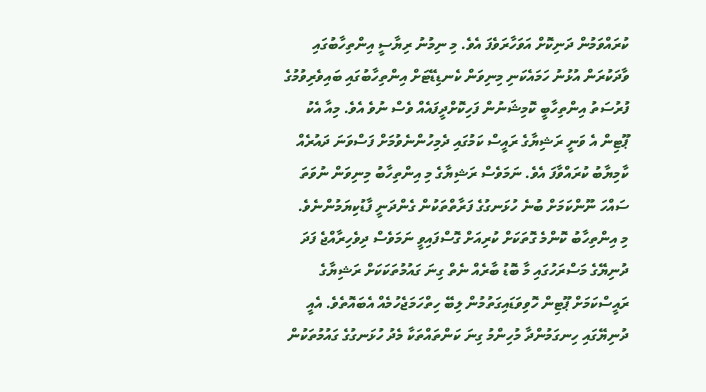ކުރައްވަމުން ދަނިކޮށް އަވަހާރަވެފަ އެވެ. މި ނިމުނު ރިޔާސީ އިންތިހާބުގައި ވާދަކުރަން އުޅުނު ހަމައެކަނި މިނިވަން ކެނޑިޑޭޓަށް އިންތިހާބުގައި ބައިވެރިވުމުގެ ފުރުސަތު އިންތިހާބީ ކޮމިޝަނުން ފަހިކޮށްދީފައެއް ވެސް ނުވެ އެވެ. މިއާ އެކު ޕޫޓިން އެ ވަނީ ރަޝިޔާގެ ރައީސް ކަމުގައި ދެމިހުންނެވުމަށް ފަސްވަނަ ދައުރެއް ކާމިޔާބު ކުރައްވާފަ އެވެ. ނަމަވެސް ރަޝިޔާގެ މި އިންތިހާބު މިނިވަން ނުވަތަ ސައްހަ ނޫންކަމަށް ބުނެ ހުޅަނގުގެ ފަރާތްތަކުން ގެންދަނީ ފާޑުކިޔަމުންނެވެ.
މި އިންތިހާބު ކޮންމެ ގޮތަކަށް ކުރިއަށް ގޮސްފައިވީ ނަމަވެސް ދިވެހިރާއްޖެ ފަދަ ދުނިޔޭގެ މަސްރަހުގައި މާ ބޮޑު ބާރެއް ނެތް ގިނަ ގައުމުތަކަކަށް ރަޝިޔާގެ ރައީސްކަމަށް ޕޫޓިން ހޮވިވަޑައިގަތުމުން ލިބޭ ހިތްހަމަޖެހުމެއް އެބައޮތެވެ. އެއީ ދުނިޔޭގައި ހިނގަމުންދާ މުހިންމު ގިނަ ކަންތައްތަކާ މެދު ހުޅަނގުގެ ގައުމުތަކުން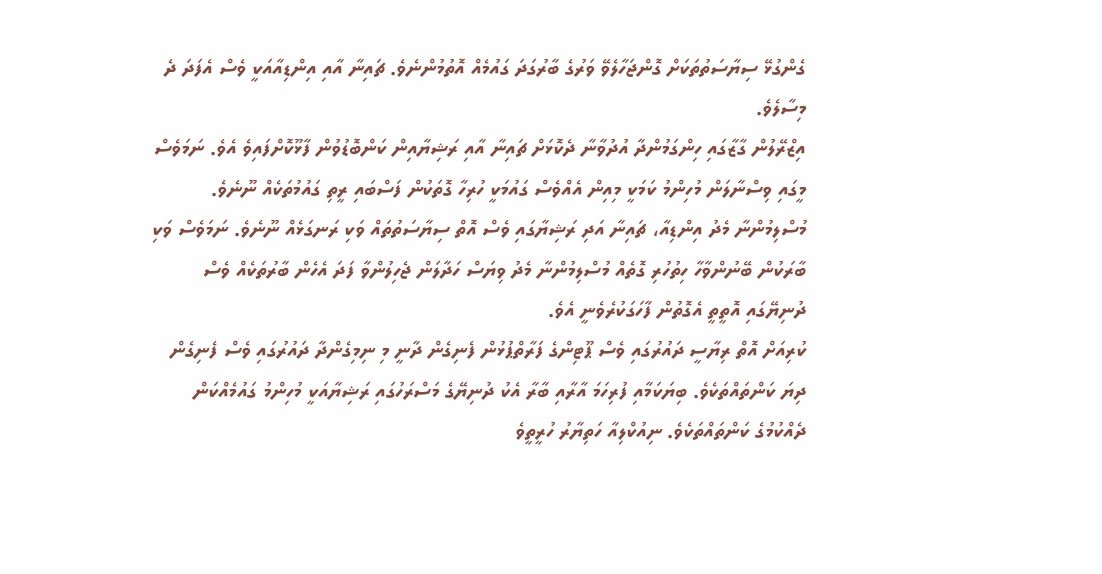ގެންގުޅޭ ސިޔާސަތުތަކަށް ގޮންޖަހާލެވޭ ވަރުގެ ބާރުގަދަ ގައުމެއް އޮތުމުންނެވެ. ޗައިނާ އާއި އިންޑިއާއަކީ ވެސް އެފަދަ ދެ މިސާލެވެ.
އިޒްރޭލުން ގާޒާގައި ހިންގަމުންދާ އުދުވާނާ ދެކޮޅަށް ޗައިނާ އާއި ރަޝިޔާއިން ކަންބޮޑުވުން ފާޅޫކޮށްފައިވެ އެވެ. ނަމަވެސް މީގައި ވިސްނާލަން މުހިންމު ކަމަކީ މިއިން އެއްވެސް ގައުމަކީ ހުރިހާ ގޮތަކުން ފަސްބައި ރީތި ގައުމުތަކެއް ނޫނެވެ. މުސްލިމުންނާ މެދު އިންޑިއާ، ޗައިނާ އަދި ރަޝިޔާގައި ވެސް އޮތް ސިޔާސަތުތައް ވަކި ރަނގަޅެއް ނޫނެވެ. ނަމަވެސް ވަކި ބާރަކުން ބޭނުންވާހާ ހިތުހުރި ގޮތެއް މުސްލިމުންނާ މެދު ވިޔަސް ހަދާލަން ޖެހިލުންވާ ފަދަ އެހެން ބާރުތަކެއް ވެސް ދުނިޔޭގައި އޮތީތީ އެގޮތުން ފާހަގަކުރެވެނީ އެވެ.
ކުރިއަށް އޮތް ރިޔާސީ ދައުރުގައި ވެސް ޕޫޓިންގެ ފަރާތްޕުޅުން ފެނިގެން ދާނީ މި ނިމިގެންދާ ދައުރުގައި ވެސް ފެނިގެން ދިޔަ ކަންތައްތަކެވެ. ބިޔަކަމާއި ފުރިހަމަ އާރާއި ބާރާ އެކު ދުނިޔޭގެ މަސްރަހުގައި ރަޝިޔާއަކީ މުހިންމު ގައުމެއްކަން ދެއްކުމުގެ ކަންތައްތަކެވެ. ނިއުކްލިއާ ހަތިޔާރު ހުރީތީވެ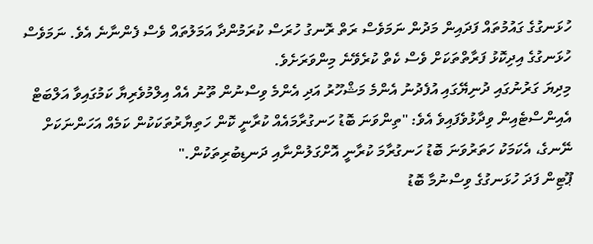ހުޅަނގުގެ ގައުމުތައް ފަދައިން މަދުން ނަމަވެސް ރަތް ރޮނގު ހުރަސް ކުރަމުންދާ އަމަލުތައް ވެސް ފެންނާނެ އެވެ. ނަމަވެސް ހުޅަނގުގެ އިދިކޮޅު ފަރާތްތަކަށް ވެސް ކެތް ކުރެވޭނެ މިންވަރަށެވެ.
މިދިޔަ ގަރުނުގައި ދުނިޔޭގައި އުފެދުނު އެންމެ މަޝްހޫރު އަދި އެންމެ ވިސްނުން ތޫނު އެއް އިލްމުވެރިޔާ ކަމުގައިވާ އަލްބަޓް އެއިންސްޓެއިން ވިދާޅުވެފައިވެ އެވެ: "ތިންވަނަ ބޮޑު ހަނގުރާމައެއް ކުރާނީ ކޮން ހަތިޔާރުތަކަކުން ކަމެއް އަހަންނަކަށް ނޭނގެ، އެކަމަކު ހަތަރުވަނަ ބޮޑު ހަނގުރާމަ ކުރާނީ އޮށްގަލުންނާއި ދަނޑިބުރިތަކުން."
ޕޫޓިން ފަދަ ހުޅަނގުގެ ވިސްނުމާ ބޮޑު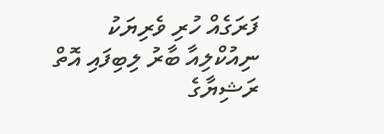ފަރަގެއް ހުރި ވެރިޔަކު ނިއުކްލިއާ ބާރު ލިބިފައި އޮތް ރަޝިޔާގެ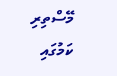މޭސްތިރި ކަމުގައި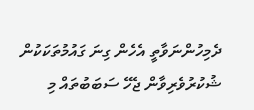ދެމިހުންނަވާތީ އެހެން ގިނަ ގައުމުތަކަކުން ޝުކުރުވެރިވާން ޖެހޭ ސަބަބުތައް މި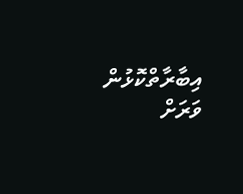އިބާރާތްކޮޅުން ވަރަށް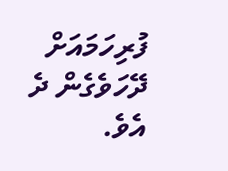ފުރިހަމައަށް ދޭހަވެގެން ދެ އެވެ.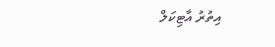އިތުރު އާޓިކަލް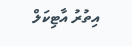އިތުރު އާޓިކަލް